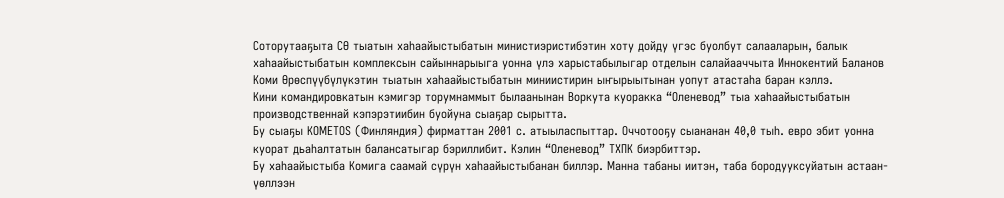Соторутааҕыта СӨ тыатын хаһаайыстыбатын министиэристибэтин хоту дойду үгэс буолбут салааларын, балык хаһаайыстыбатын комплексын сайыннарыыга уонна үлэ харыстабылыгар отделын салайааччыта Иннокентий Баланов Коми Өрөспүүбүлүкэтин тыатын хаһаайыстыбатын миниистирин ыҥырыытынан уопут атастаһа баран кэллэ.
Кини командировкатын кэмигэр торумнаммыт былаанынан Воркута куоракка “Оленевод” тыа хаһаайыстыбатын производственнай кэпэрэтиибин буойуна сыаҕар сырытта.
Бу сыаҕы КОМЕТOS (Финляндия) фирматтан 2001 с. атыыласпыттар. Оччотооҕу сыананан 40,0 тыһ. евро эбит уонна куорат дьаһалтатын балансатыгар бэриллибит. Кэлин “Оленевод” ТХПК биэрбиттэр.
Бу хаһаайыстыба Комига саамай сүрүн хаһаайыстыбанан биллэр. Манна табаны иитэн, таба бородууксуйатын астаан-үөллээн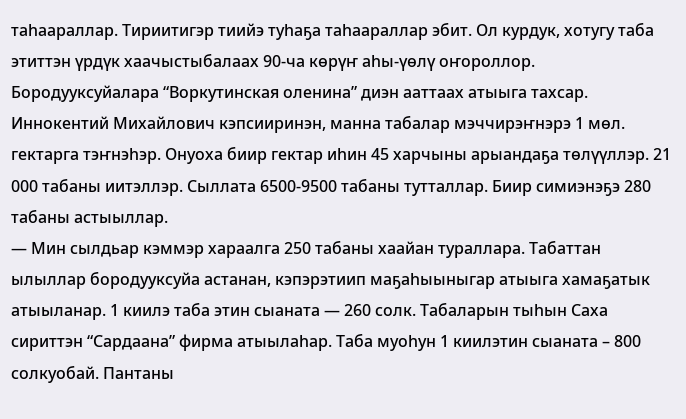таһаараллар. Тириитигэр тиийэ туһаҕа таһаараллар эбит. Ол курдук, хотугу таба этиттэн үрдүк хаачыстыбалаах 90-ча көрүҥ аһы-үөлү оҥороллор. Бородууксуйалара “Воркутинская оленина” диэн ааттаах атыыга тахсар.
Иннокентий Михайлович кэпсииринэн, манна табалар мэччирэҥнэрэ 1 мөл. гектарга тэҥнэһэр. Онуоха биир гектар иһин 45 харчыны арыандаҕа төлүүллэр. 21 000 табаны иитэллэр. Сыллата 6500-9500 табаны тутталлар. Биир симиэнэҕэ 280 табаны астыыллар.
— Мин сылдьар кэммэр хараалга 250 табаны хаайан тураллара. Табаттан ылыллар бородууксуйа астанан, кэпэрэтиип маҕаһыыныгар атыыга хамаҕатык атыыланар. 1 киилэ таба этин сыаната — 260 солк. Табаларын тыһын Саха сириттэн “Сардаана” фирма атыылаһар. Таба муоһун 1 киилэтин сыаната – 800 солкуобай. Пантаны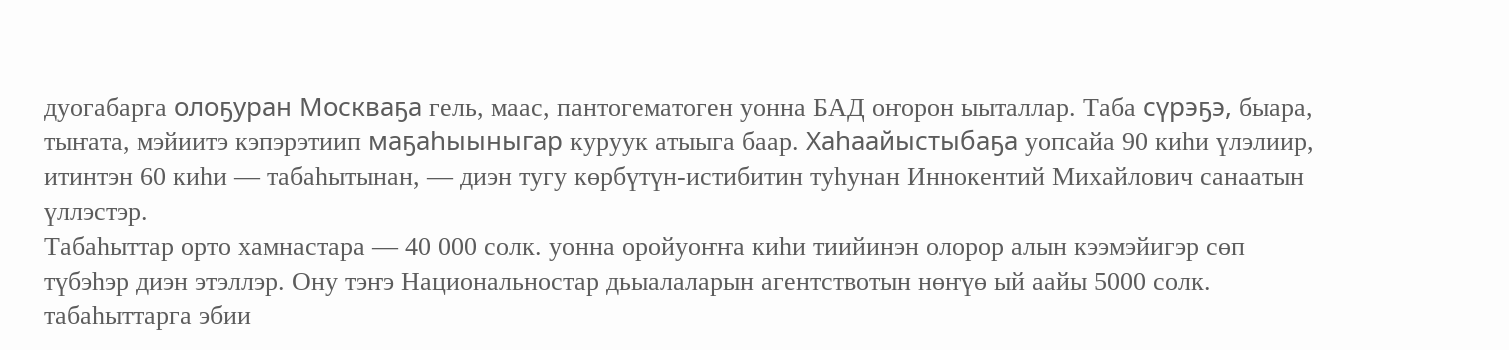дуогабарга олоҕуран Москваҕа гель, маас, пантогематоген уонна БАД оҥорон ыыталлар. Таба сүрэҕэ, быара, тыҥата, мэйиитэ кэпэрэтиип маҕаһыыныгар куруук атыыга баар. Хаһаайыстыбаҕа уопсайа 90 киһи үлэлиир, итинтэн 60 киһи — табаһытынан, — диэн тугу көрбүтүн-истибитин туһунан Иннокентий Михайлович санаатын үллэстэр.
Табаһыттар орто хамнастара — 40 000 солк. уонна оройуоҥҥа киһи тиийинэн олорор алын кээмэйигэр сөп түбэһэр диэн этэллэр. Ону тэҥэ Национальностар дьыалаларын агентствотын нөҥүө ый аайы 5000 солк. табаһыттарга эбии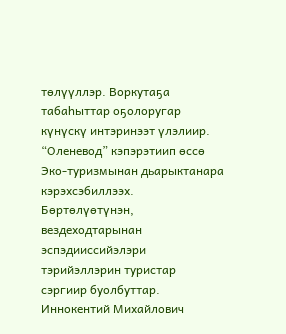төлүүллэр. Воркутаҕа табаһыттар оҕолоругар күнүскү интэринээт үлэлиир.
“Оленевод” кэпэрэтиип өссө Эко-туризмынан дьарыктанара кэрэхсэбиллээх. Бөртөлүөтүнэн, вездеходтарынан эспэдииссийэлэри тэрийэллэрин туристар сэргиир буолбуттар.
Иннокентий Михайлович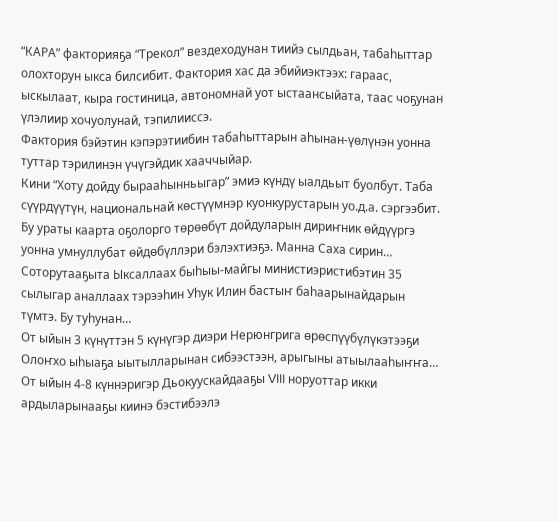“КАРА” факторияҕа “Трекол” вездеходунан тиийэ сылдьан, табаһыттар олохторун ыкса билсибит. Фактория хас да эбийиэктээх: гараас, ыскылаат, кыра гостиница, автономнай уот ыстаансыйата, таас чоҕунан үлэлиир хочуолунай, тэпилииссэ.
Фактория бэйэтин кэпэрэтиибин табаһыттарын аһынан-үөлүнэн уонна туттар тэрилинэн үчүгэйдик хааччыйар.
Кини “Хоту дойду бырааһынньыгар” эмиэ күндү ыалдьыт буолбут. Таба сүүрдүүтүн, национальнай көстүүмнэр куонкурустарын уо.д.а. сэргээбит.
Бу ураты каарта оҕолорго төрөөбүт дойдуларын дириҥник өйдүүргэ уонна умнуллубат өйдөбүллэри бэлэхтиэҕэ. Манна Саха сирин…
Соторутааҕыта Ыксаллаах быһыы-майгы министиэристибэтин 35 сылыгар аналлаах тэрээһин Уһук Илин бастыҥ баһаарынайдарын түмтэ. Бу туһунан…
От ыйын 3 күнүттэн 5 күнүгэр диэри Нерюнгрига өрөспүүбүлүкэтээҕи Олоҥхо ыһыаҕа ыытылларынан сибээстээн, арыгыны атыылааһыҥҥа…
От ыйын 4-8 күннэригэр Дьокуускайдааҕы VIII норуоттар икки ардыларынааҕы киинэ бэстибээлэ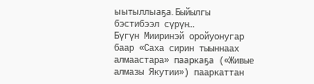ыытыллыаҕа. Быйылгы бэстибээл сүрүн…
Бүгүн Мииринэй оройуонугар баар «Саха сирин тыыннаах алмаастара» пааркаҕа («Живые алмазы Якутии») пааркаттан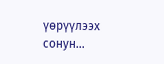үөрүүлээх сонун…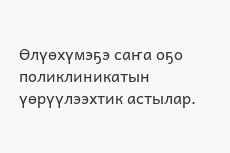Өлүөхүмэҕэ саҥа оҕо поликлиникатын үөрүүлээхтик астылар.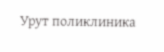Урут поликлиника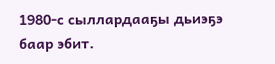1980-с сыллардааҕы дьиэҕэ баар эбит.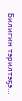Билигин тэрилтэҕэ…